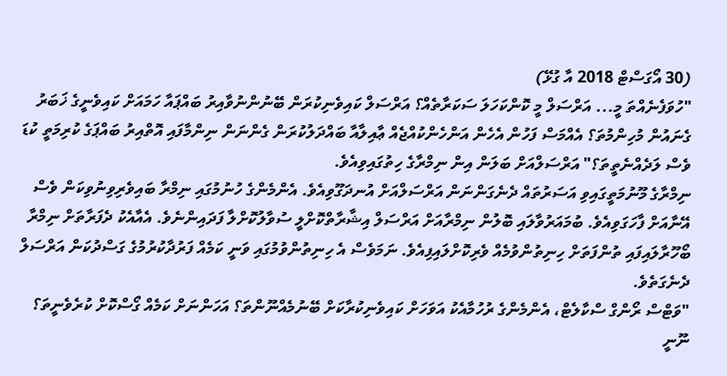(30 އޯގަސްޓް 2018 އާ ގުޅޭ)
"ހުވަފެނެއްތަ މީ... އަރްސަލް މީ ކޮންކަހަލަ ސަކަރާތެއް؟ އަރްސަލް ކައިވެނިކުރަން ބޭނުންނުވާއިރު ބައްޕައާ ހަމައަށް ކައިވެނީގެ ޚަބަރު ގެނައުން މުހިންމުތަ؟ އެއްމަސް ފަހުން އެހެން އަންހެންކުއްޖެއް ޢާއިލާއާ ބައްދަލުކުރަން ގެންނަން ނިންމާފައި އޮތްއިރު ބައްޕަގެ ކުރިމަތީ ކުޑަ ވެސް ލަދެއްނެތީތަ؟" އަރްސަލްއަށް ބަލަން އިން ނިމްރާގެ ހިތުގައިވިއެވެ.
ނިމްރާގެ މޫނުމަތީގައިވި އަސަރުތައް ދެނެގަންނަން އަރްސަލްއަށް އުނދަގޫވިއެވެ. އެންމެންގެ ހުނުމުގައި ނިމްރާ ބައިވެރިވިނުވިކަން ވެސް އޭނާއަށް ފާހަގަވިއެވެ. ބުމައަރުވާލައި ބޮލުން ނިމްރާއަށް އަރްސަލް އިޝާރާތްކޮށްލީ ސުވާލުކޮށްލާ ފަދައިންނެވެ. އެއާއެކު ދެފަރާތަށް ނިމްރާ ބޯހޫރާލައިފައި ތުންފަތަށް ހިނިތުންވުމެއް ވެރިކޮށްލައިފިއެވެ. ނަމަވެސް އެ ހިނިތުންވުމުގައި ވަނީ ކަމެއް ފަރުދާކުރުމުގެ ގަސްދުކަން އަރްސަލް ދެނެގަތެވެ.
"ވަޓްސް ރޯންގް ސްކާލެޓް، އެންމެންގެ ރުހުމާއެކު އަވަހަށް ކައިވެނިކުރާކަށް ބޭނުމެއްނޫންތަ؟ އަހަންނަށް ކަމެއް ގޯސްކޮށް ކުރެވެނީތަ؟ ނޫނީ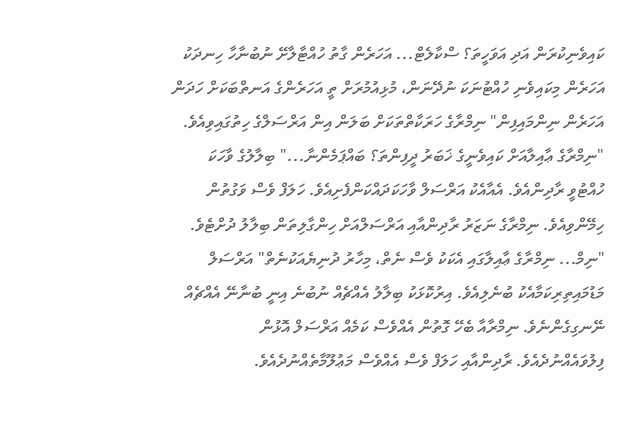ކައިވެނިކުރަން އަދި އަވަހީތަ؟ ސްކާލެޓް... އަހަރެން ގާތު ހުއްޓާލާށޭ ނުބުނާހާ ހިނދަކު އަހަރެން މިކައިވެނި ހުއްޓުނަކަ ނުދޭނަން، މުޅިއުމުރަށް ތީ އަހަރެންގެ އަނތްބަކަށް ހަދަން އަހަރެން ނިންމައިފިން" ނިމްރާގެ ހަރަކާތްތަކަށް ބަލަން އިން އަރްސަލްގެ ހިތުގައިވިއެވެ.
"ނިމްރާގެ ޢާއިލާއަށް ކައިވެނީގެ ޚަބަރު ދީފިންތަ؟ ބައްޕަމެންނާ..." ބިލާލުގެ ވާހަކަ ހުއްޓުވީ ރާދިންއެވެ. އެއާއެކު އަރްސަލް ވާހަކަދައްކަންފެށިއެވެ. ހަލަފް ވެސް ވަގުތުން ހިމޭންވިއެވެ. ނިމްރާގެ ނަޒަރު ރާދިންއާއި އަރްސަލްއަށް ހިންގާލިތަން ބިލާލު ދުށްޓެވެ.
"ނިމް... ނިމްރާގެ ޢާއިލާގައި އެކަކު ވެސް ނެތް، މިހާރު ދުނިޔެއަކުނެތް" އަރްސަލް މަޑުމައިތިރިކަމާއެކު ބުނެލިއެވެ. އިރުކޮޅަކު ބިލާލު އެއްޗެއް ނުބުނެ އިނީ ބުނާނޭ އެއްޗެއް ނޭނގިގެންނެވެ. ނިމްރާއާ ބެހޭ ގޮތުން އެއްވެސް ކަމެއް އަރްސަލް އޮޅުން ފިލުވައެއްނުދެއެވެ. ރާދިންއާއި ހަލަފް ވެސް އެއްވެސް މަޢުލޫމާތެއްނުދެއެވެ.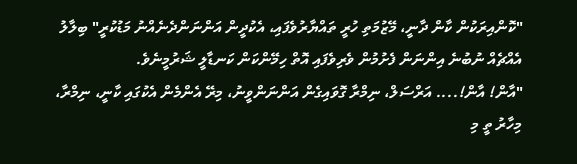"ކޮންއިރަކުން ކާން ދާނީ، މޭޒުމަތި ހުރީ ތައްޔާރުވެފައި، އެކުދީން އަންނަންދެނެއްނު މަޑުކުރީ" ބިލާލު އެއްޗެއް ނުބުނެ އިންނަން ފެށުމުން ވެރިވެފައި އޮތް ހިމޭންކަން ކަނޑާލީ ޝަރުމީނެވެ.
"އާން! އާން!.... އަރްސަލް، ނިމްރާ ގޮވައިގެން އަންނަންވީނު، މިރޭ އެންމެން އެކުގައި ކާނީ، ނިމްރާ، މިހާރު ތީ މި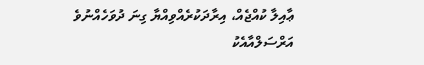ޢާއިލާ ކުއްޖެއް، އިރާދަކުރެއްވިއްޔާ ގިނަ ދުވަހެއްނުވެ އަރްސަލްއާއެކު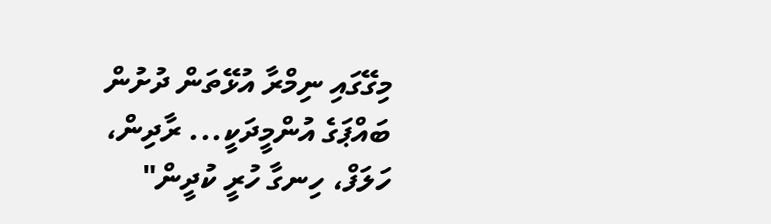މިގޭގައި ނިމްރާ އުޅޭތަން ދުށުން ބައްޕަގެ އުންމީދަކީ... ރާދިން، ހަލަފް، ހިނގާ ހުރީ ކުދީން"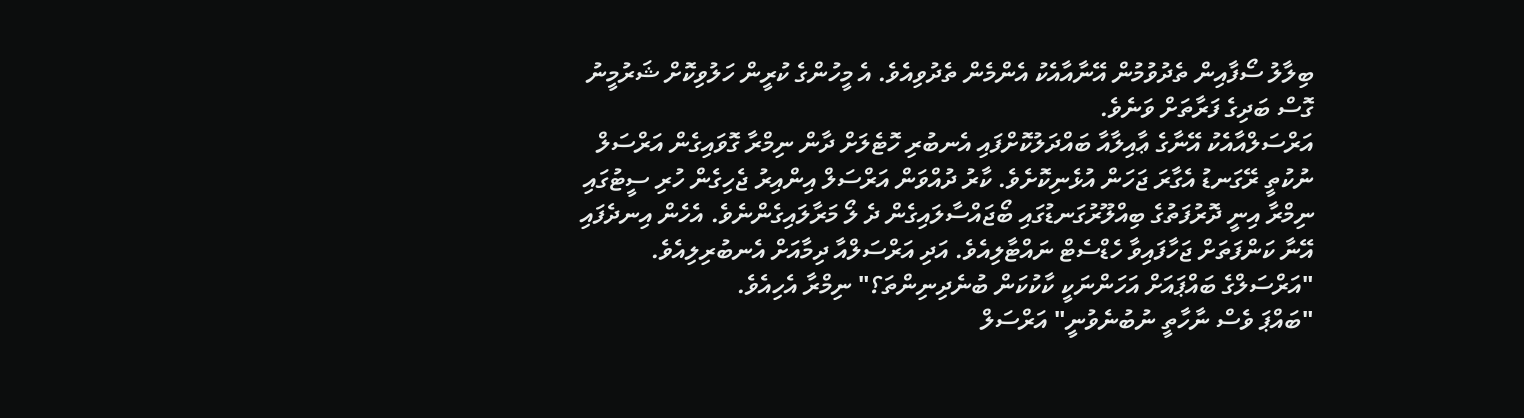ބިލާލު ސޯފާއިން ތެދުވުމުން އޭނާއާއެކު އެންމެން ތެދުވިއެވެ. އެ މީހުންގެ ކުރީން ހަލުވިކޮށް ޝަރުމީނު ގޮސް ބަދިގެ ފަރާތަށް ވަނެވެ.
އަރްސަލްއާއެކު އޭނާގެ ޢާއިލާއާ ބައްދަލުކޮށްފައި އެނބުރި ހޮޓެލަށް ދާން ނިމްރާ ގޮވައިގެން އަރްސަލް ނުކުތީ ރޭގަނޑު އެގާރަ ޖަހަން އުޅެނިކޮށެވެ. ކާރު ދުއްވަން އަރްސަލް އިންއިރު ޖެހިގެން ހުރި ސީޓުގައި ނިމްރާ އިނީ ދޮރުފަތުގެ ބިއްލޫރުގަނޑުގައި ބޯޖައްސާލައިގެން ދެ ލޯ މަރާލައިގެންނެވެ. އެހެން އިނދެފައި އޭނާ ކަންފަތަށް ޖަހާފައިވާ ހެޑްސެޓް ނައްޓާލިއެވެ. އަދި އަރްސަލްއާ ދިމާއަށް އެނބުރިލިއެވެ.
"އަރްސަލްގެ ބައްޕައަށް އަހަންނަކީ ކާކުކަން ބުނެދިނިންތަ؟" ނިމްރާ އެހިއެވެ.
"ބައްޕަ ވެސް ނާހާތީ ނުބުނެވުނީ" އަރްސަލް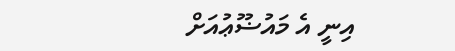އިނީ އެ މައުޟޫޢުއަށް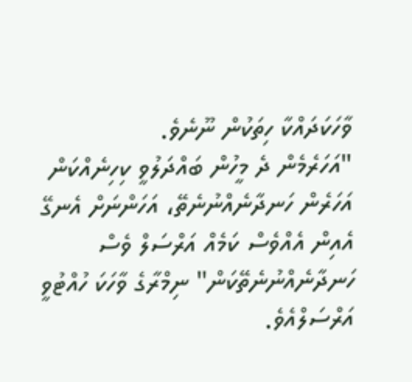ވާހަކަދައްކާ ހިތަކުން ނޫނެވެ.
"އަހަރެމެން ދެ މީހުން ބައްދަލުވީ ކިހިނެއްކަން އަހަރެން ހަނދާނެއްނުނެތޭ، އަހަންނަށް އެނގޭ އެއިން އެއްވެސް ކަމެއް އަރްސަލް ވެސް ހަނދާނެއްނުނެތޭކަން" ނިމްރާގެ ވާހަކަ ހުއްޓުވީ އަރްސަލްއެވެ.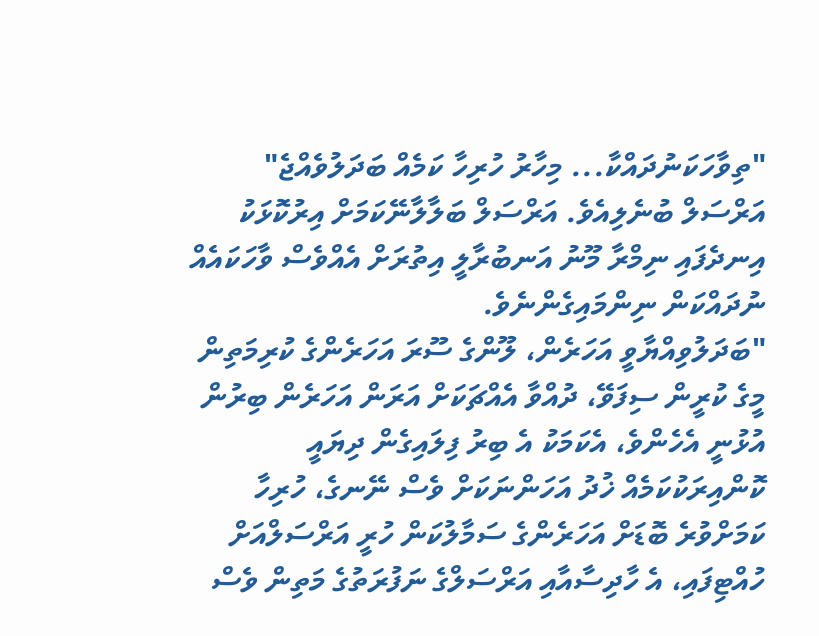"ތިވާހަކަނުދައްކާ... މިހާރު ހުރިހާ ކަމެއް ބަދަލުވެއްޖެ" އަރްސަލް ބުނެލިއެވެ. އަރްސަލް ބަލާލާނޭކަމަށް އިރުކޮޅަކު އިނދެފައި ނިމްރާ މޫނު އަނބުރާލީ އިތުރަށް އެއްވެސް ވާހަކައެއް ނުދައްކަން ނިންމައިގެންނެވެ.
"ބަދަލުވިއްޔާވީ އަހަރެން، ލޫންގެ ސޫރަ އަހަރެންގެ ކުރިމަތިން މީގެ ކުރީން ސިފަވޭ، ދުއްވާ އެއްޗަކަށް އަރަން އަހަރެން ބިރުން އުޅުނީ އެހެންވެ، އެކަމަކު އެ ބިރު ފިލައިގެން ދިޔައީ ކޮންއިރަކުކަމެއް ޚުދު އަހަންނަކަށް ވެސް ނޭނގެ، ހުރިހާ ކަމަށްވުރެ ބޮޑަށް އަހަރެންގެ ސަމާލުކަން ހުރީ އަރްސަލްއަށް ހުއްޓިފައި، އެ ހާދިސާއާއި އަރްސަލްގެ ނަފުރަތުގެ މަތިން ވެސް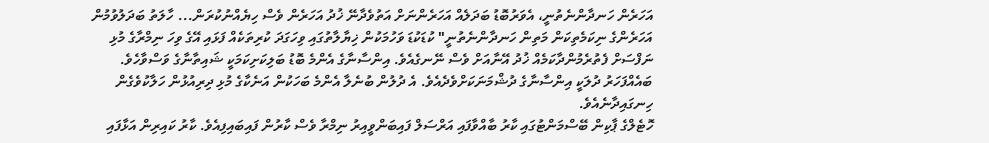އަހަރެން ހަނދާންނެތުނީ، އެވަރުބޮޑު ބަދަލެއް އަހަރެންނަށް އަތުވެދާނޭ ޚުދު އަހަރެން ވެސް ހިޔެއްނުކުރަން... ހާލަތު ބަދަލުވުމުން އަހަރެންގެ ނިކަމެތިކަން މަތިން ހަނދާންނެތުނީ" ކުޑަކުޑަ ވަހުމަކުން ޚިޔާލާތުގައި ވިހަގަދަ ކުރިތަކެއް ފަޅައި އޭގެ ވިހަ ނިމްރާގެ މުޅި ނަފްސަށް ފެތުރެމުންދާކަމެއް ޚުދު އޭނާއަށް ވެސް ނޭނގެއެވެ. އިންސާނާގެ އެންމެ ބޮޑު ބަލިކަށިކަމަކީ ޝައިތާނާގެ ވަސްވާހެވެ. ބައެއްފަހަރު ދުލަކީ އިންސާނާގެ ދުޝްމަނަކަށްވެދެއެވެ. އެ ދުލުން ބުނެލާ އެންމެ ބަހަކުން އަނެކާގެ މުޅި ދިރިއުޅުން ހަލާކުވެގެން ހިނގައިދާނެއެވެ.
ހޮޓެލްގެ ޕާކިން ބޭސްމަންޓުގައި ކާރު ބާއްވާފައި އަރްސަލް ފައިބަންވީއިރު ނިމްރާ ވެސް ކާރުން ފައިބައިފިއެވެ. ކާރު ކައިރިން އަޅާފައި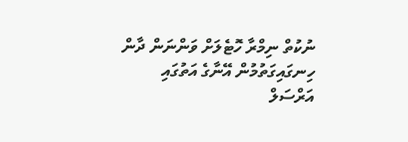ނުކުތް ނިމްރާ ހޮޓެލަށް ވަންނަން ދާން ހިނގައިގަތުމުން އޭނާގެ އަތުގައި އަރްސަލް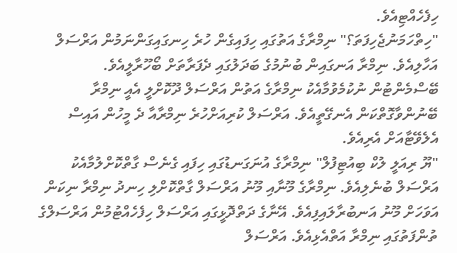ހިފެހެއްޓިއެވެ.
"ހިތްހަމަނުޖެހިފަތަ؟" ނިމްރާގެ އަތުގައި ހިފައިގެން ހުރެ ހިނގައިގަންނަމުން އަރްސަލް އަހާލިއެވެ. ނިމްރާ އަނގައިން ބުނުމުގެ ބަދަލުގައި ދެފަރާތަށް ބޯހޫރާލީއެވެ. ބޭސްމެންޓުން ނުކުމެވުމާއެކު ނިމްރާގެ އަތުން އަރްސަލް ދޫކޮށްލީ އެއީ ނިމްރާ ބޭނުންވާގޮތްކަން އެނގޭތީއެވެ. އަރްސަލް ކުރިއަށްހުރެ ނިމްރާއާ ދެ މީހުން އައިސް އެލެވޭޓާއަށް އެރިއެވެ.
"ޔޫ ރިއަލީ ލުކް ބިއުޓިފުލް" ނިމްރާގެ އުނަގަނޑުގައި ހިފައި ގެނެސް ގާތްކޮށްލުމާއެކު އަރްސަލް ބުނެލިއެވެ. ނިމްރާގެ މޫނާއި މޫނު އަރްސަލް ގާތްކޮށްލި ހިނދު ނިމްރާ ނިކަން އަވަހަށް މޫނު އަނބުރާލައިފިއެވެ. އޭނާގެ ދަތްދޮޅީގައި އަރްސަލް ހިފެހެއްޓުމުން އަރްސަލްގެ ތުންފަތުގައި ނިމްރާ އަތްއެޅިއެވެ. އަރްސަލް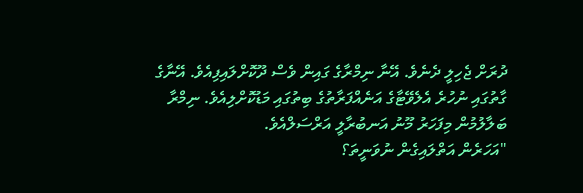ދުރަށް ޖެހިލީ ދެނެވެ. އޭނާ ނިމްރާގެ ގައިން ވެސް ދޫކޮށްލައިފިއެވެ. އޭނާގެ ގާތުގައި ނުހުރެ އެލެވޭޓާގެ އަނެއްފަރާތުގެ ބިތުގައި މަޑުކޮށްލިއެވެ. ނިމްރާ ބަލާލުމުން މިފަހަރު މޫނު އަނބުރާލީ އަރްސަލްއެވެ.
"އަހަރެން އަތްލައިގެން ނުވަނީތަ؟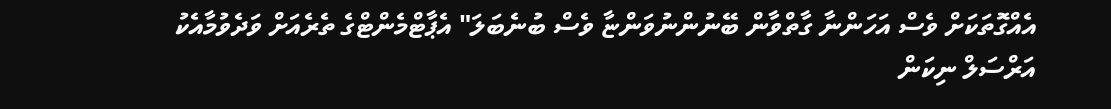އެއްގޮތަކަށް ވެސް އަހަންނާ ގާތްވާން ބޭނުންނުވަންޏާ ވެސް ބުނެބަލަ" އެޕާޓްމެންޓްގެ ތެރެއަށް ވަދެވުމާއެކު އަރްސަލް ނިކަން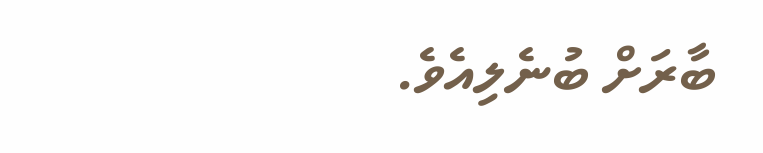ބާރަށް ބުނެލިއެވެ.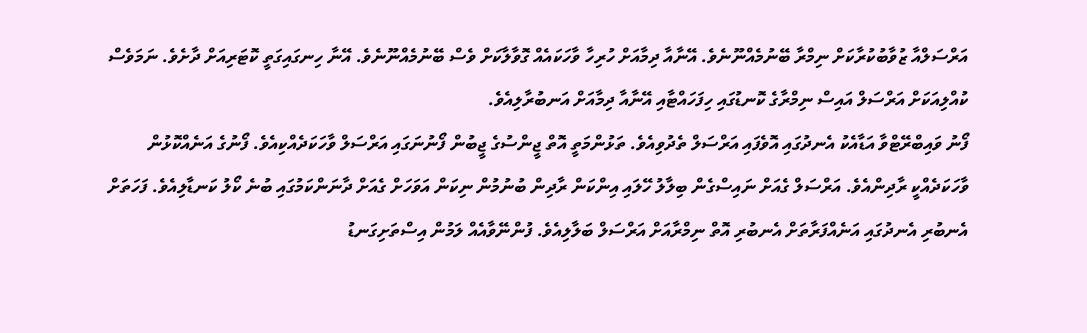އަރްސަލްއާ ޒުވާބުކުރާކަށް ނިމްރާ ބޭނުމެއްނޫނެވެ. އޭނާއާ ދިމާއަށް ހުރިހާ ވާހަކައެއް ގޮވާލާކަށް ވެސް ބޭނުމެއްނޫނެވެ. އޭނާ ހިނގައިގަތީ ކޮޓަރިއަށް ދާށެވެ. ނަމަވެސް ކުއްލިއަކަށް އަރްސަލް އައިސް ނިމްރާގެ ކޮނޑުގައި ހިފަހައްޓާއި އޭނާއާ ދިމާއަށް އަނބުރާލިއެވެ.
ފޯނު ވައިބްރޭޓްވާ އަޑާއެކު އެނދުގައި އޮވެފައި އަރްސަލް ތެދުވިއެވެ. ތަޅުންމަތީ އޮތް ޖީންސުގެ ޖީބުން ފޯނުނަގައި އަރްސަލް ވާހަކަދެއްކިއެވެ. ފޯނުގެ އަނެއްކޮޅުން ވާހަކަދެއްކީ ރާދިންއެވެ. އަރްސަލް ގެއަށް ނައިސްގެން ބިލާލު ހޭލައި އިންކަން ރާދިން ބުނުމުން ނިކަން އަވަހަށް ގެއަށް ދާނަންކަމުގައި ބުނެ ކޯލު ކަނޑާލިއެވެ. ފަހަތަށް އެނބުރި އެނދުގައި އަނެއްފަރާތަށް އެނބުރި އޮތް ނިމްރާއަށް އަރްސަލް ބަލާލިއެވެ. ފުންނޭވާއެއް ލަމުން އިސްތަށިގަނޑު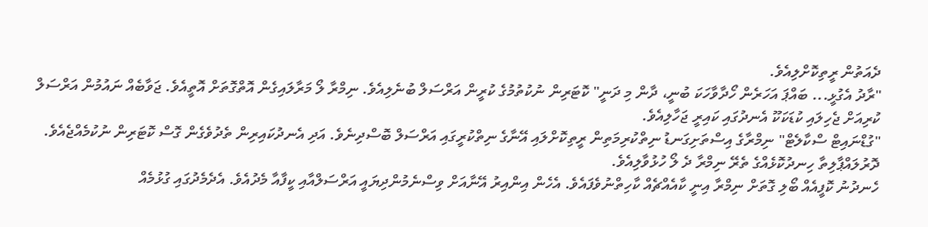ދެއަތުން ރީތިކޮށްލިއެވެ.
"ރާދު އެގުޅީ... ބައްޕަ އަހަރެން ހޯދާވާހަކަ ބުނީ، ދާން މި ދަނީ" ކޮޓަރިން ނުކުތުމުގެ ކުރީން އަރްސަލް ބުނެލިއެވެ. ނިމްރާ ލޯ މަރާލައިގެން އޮތްގޮތަށް އޮތީއެވެ. ޖަވާބެއް ނައުމުން އަރްސަލް ކުރިއަށް ޖެހިލައި ކުޑަކަކޫ އެނދުގައި ކައިރީ ޖަހާލިއެވެ.
"ގުޑްނައިޓް ސްކާލެޓް" ނިމްރާގެ އިސްތަށިގަނޑު ނިތްކުރިމަތިން ރީތިކޮށްލައި އޭނާގެ ނިތްކުރީގައި އަރްސަލް ބޮސްދިނެވެ. އަދި އެނދުކައިރިން ތެދުވެގެން ގޮސް ކޮޓަރިން ނުކުމެއްޖެއެވެ. ދޮރުލައްޕާލިތާ ހިނދުކޮޅެއްގެ ތެރޭ ނިމްރާ ދެ ލޯ ހުޅުވާލިއެވެ.
ހެނދުނު ކޮފީއެއް ބޯލި ގޮތަށް ނިމްރާ އިނީ ކާއެއްޗެއް ކާހިތްނުވެފައެވެ. އެހެން އިންއިރު އޭނާއަށް ވިސްނެމުންދިޔައީ އަރްސަލްއާއި ކީފާއާ މެދުއެވެ. އެދެމެދުގައި ގުޅުމެއް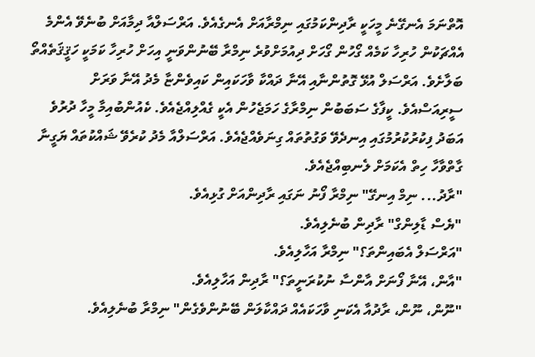އޮތްނަމަ އެނގޭނެ މީހަކީ ރާދިންކަމުގައި ނިމްރާއަށް އެނގެއެވެ. އަރްސަލްއާ ދިމާއަށް ބުނެވޭ އެންމެ އެއްޗަކުން ހުރިހާ ކަމެއް ގޯހުން ގޯހަށް ދިއުމަށްވުރެ ނިމްރާ ބޭނުންވަނީ އިހަށް ހުރިހާ ކަމަކީ ހަޤީޤަތެއްތޯ ބަލާށެވެ. އަރްސަލް އުޅޭ ގޮތުންނާއި އޭނާ ދައްކާ ވާހަކައިން ކައިވެންޏާ މެދު އޭނާ ވަރަށް ސީރިއަސްއެވެ. ކީފާގެ ސަބަބުން ނިމްރާގެ ހަމަޖެހުން އެކީ ގެއްލިއްޖެއެވެ. ކެއުންބުއިމާ މީހާ ދުރުވެ އަބަދު ފިކުރުކުރުމުގައި އިނދެވޭ ވަގުތުތައް ގިނަވެއްޖެއެވެ. އަރްސަލްއާ މެދު ކުރެވޭ ޝައްކުތައް ޔަގީނާ ގާތްވާހާ ހިތް އެކަމަށް ލެނބިއްޖެއެވެ.
"ރާދު... ނިމް އިނގޭ" ނިމްރާ ފޯނު ނަގައި ރާދިންއަށް ގުޅިއެވެ.
"ޔެސް ޑާލިންގް" ރާދިން ބުނެލިއެވެ.
"އަރްސަލް އެބައިންތަ؟" ނިމްރާ އަހާލިއެވެ.
"އާން، އޭނާ ފޯނަށް އާންސާ ނުކުރަނީތަ؟" ރާދިން އަހާލިއެވެ.
"ނޫން، ނޫން، ރާދުއާ އެކަނި ވާހަކައެއް ދައްކާލަން ބޭނުންވެގެން" ނިމްރާ ބުނެލިއެވެ.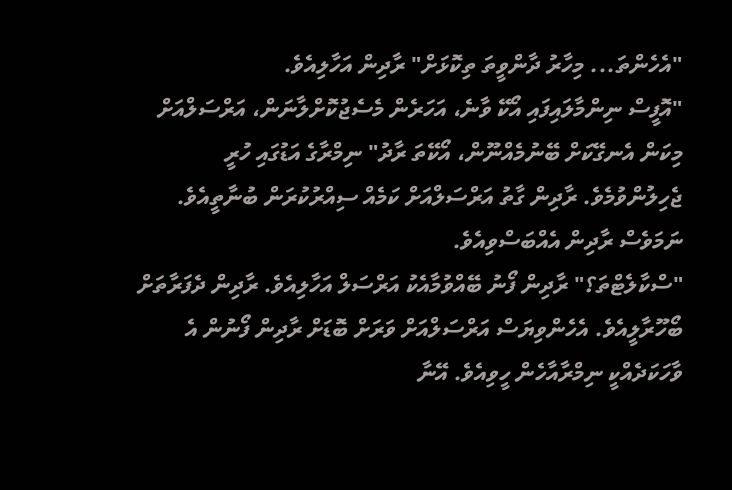"އެހެންތަ... މިހާރު ދާންވީތަ ތިކޮޅަށް" ރާދިން އަހާލިއެވެ.
"އޮފީސް ނިންމާލައިފައި އޯކޭ ވާނެ، އަހަރެން މެސެޖުކޮށްލާނަން، އަރްސަލްއަށް މިކަން އެނގޭކަށް ބޭނުމެއްނޫން، އޯކޭތަ ރާދު" ނިމްރާގެ އަޑުގައި ހުރީ ޖެހިލުންވުމެވެ. ރާދިން ގާތު އަރްސަލްއަށް ކަމެއް ސިއްރުކުރަން ބުނާތީއެވެ. ނަމަވެސް ރާދިން އެއްބަސްވިއެވެ.
"ސްކާލެޓްތަ؟" ރާދިން ފޯނު ބޭއްވުމާއެކު އަރްސަލް އަހާލިއެވެ. ރާދިން ދެފަރާތަށް ބޯހޫރާލީއެވެ. އެހެންވިޔަސް އަރްސަލްއަށް ވަރަށް ބޮޑަށް ރާދިން ފޯނުން އެ ވާހަކަދެއްކީ ނިމްރާއާހެން ހީވިއެވެ. އޭނާ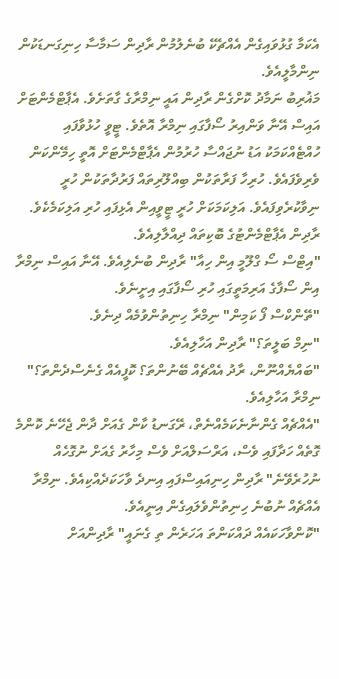އެކަމާ ގުޅުވައިގެން އެއްޗެކޭ ބުނެލުމުން ރާދިން ސަމާސާ ހިނިގަނޑަކުން ނިންމާލީއެވެ.
މަޣުރިބު ނަމާދު ކޮށްގެން ރާދިން އައީ ނިމްރާގެ ގާތަށެވެ. އެޕާޓްމެންޓަށް އައިސް އޭނާ ވަންއިރު ސޯފާގައި ނިމްރާ އޮތެވެ. ޓީވީ ހުޅުވާފައި ހުއްޓެއްކަމަކު އަޑު ނުޖައްސާ ހުރުމުން އެޕާޓްމެންޓަށް އޮތީ ހިމޭންކަން ވެރިވެފައެވެ. ހުރިހާ ފަރާތަކުން ބިއްލޫރިތައް ފަރުދާތަކުން ހުރީ ނިވާކުރެވިފައެވެ. އަލިކަމަކަށް ހުރީ ޓީވީއިން އެޅިފައި ހުރި އަލިކަމެކެވެ. ރާދިން އެޕާޓްމެންޓުގެ ބޮކިތައް ދިއްލާލިއެވެ.
"އިޓްސް ސޯ ގްލޫމީ އިން ހިއާ" ރާދިން ބުނެލިއެވެ. އޭނާ އައިސް ނިމްރާ އިން ސޯފާގެ އަރިމަތީގައި ހުރި ސޯފާގައި އިށީނެވެ.
"ތޭންކްސް ފޯ ކަމިން" ނިމްރާ ހިނިތުންވުމެއް ދިނެވެ.
"ނިމް ބަލީތަ؟" ރާދިން އަހާލިއެވެ.
"ބައްޔެއްނޫން، ރާދު އެއްޗެއް ބޭނުންތަ؟ ކޮފީއެއް ގެނެސްދެންތަ؟" ނިމްރާ އަހާލިއެވެ.
"އެއްޗެއް ގެންނާނެކަމެއްނެތް، ރޭގަނޑު ކާން ގެއަށް ދާން ޖެހޭނެ ކޮންމެ ގޮތެއް ހަދާފައި ވެސް، އަރްސަލްއަށް ވެސް މިހާރު ގެއަށް ނުގޮހެއް ނުހުރެވޭނެ" ރާދިން ހިނިއައިސްފައި އިނދެ ވާހަކަދެއްކިއެވެ. ނިމްރާ އެއްޗެއް ނުބުނެ ހިނިތުންވެލައިގެން އިނީއެވެ.
"ކޮންވާހަކައެއް ދައްކަންތަ އަހަރެން ތި ގެނައީ" ރާދިންއަށް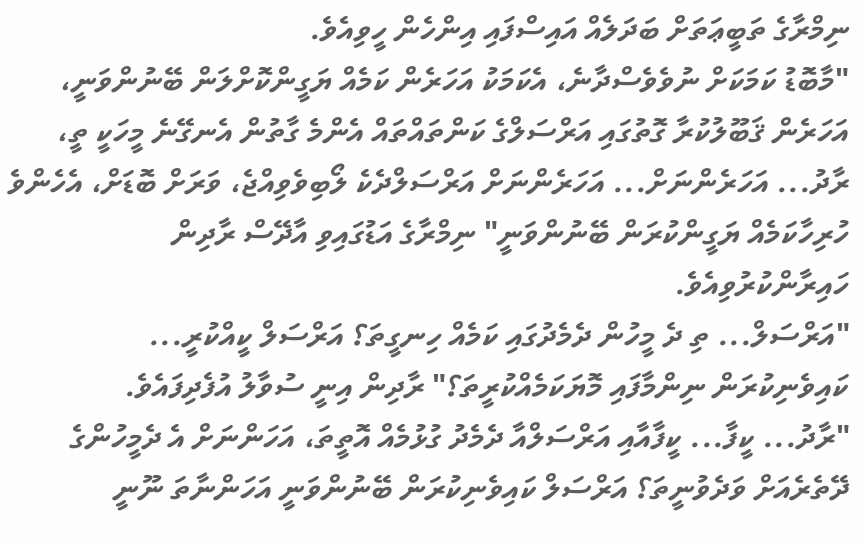ނިމްރާގެ ތަބީޢަތަށް ބަދަލެއް އައިސްފައި އިންހެން ހީވިއެވެ.
"މާބޮޑު ކަމަކަށް ނުވެވެސްދާނެ، އެކަމަކު އަހަރެން ކަމެއް ޔަގީންކޮށްލަން ބޭނުންވަނީ، އަހަރެން ޤަބޫލުކުރާ ގޮތުގައި އަރްސަލްގެ ކަންތައްތައް އެންމެ ގާތުން އެނގޭނެ މީހަކީ ތީ، ރާދު... އަހަރެންނަށް... އަހަރެންނަށް އަރްސަލްދެކެ ލޯބިވެވިއްޖެ، ވަރަށް ބޮޑަށް، އެހެންވެ ހުރިހާކަމެއް ޔަގީންކުރަން ބޭނުންވަނީ" ނިމްރާގެ އަޑުގައިވި އާދޭސް ރާދިން ހައިރާންކުރުވިއެވެ.
"އަރްސަލް... ތި ދެ މީހުން ދެމެދުގައި ކަމެއް ހިނގީތަ؟ އަރްސަލް ކީއްކުރީ... ކައިވެނިކުރަން ނިންމާފައި މޮޔަކަމެއްކުރީތަ؟" ރާދިން އިނީ ސުވާލު އުފެދިފައެވެ.
"ރާދު... ކީފާ... ކީފާއާއި އަރްސަލްއާ ދެމެދު ގުޅުމެއް އޮތީތަ، އަހަންނަށް އެ ދެމީހުންގެ ދޭތެރެއަށް ވަދެވުނީތަ؟ އަރްސަލް ކައިވެނިކުރަން ބޭނުންވަނީ އަހަންނާތަ ނޫނީ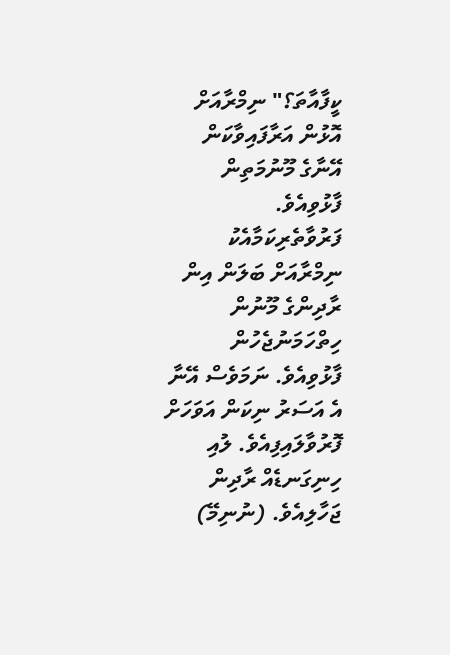ކީފާއާތަ؟" ނިމްރާއަށް އޮޅުން އަރާފައިވާކަން އޭނާގެ މޫނުމަތިން ފާޅުވިއެވެ. ފަރުވާތެރިކަމާއެކު ނިމްރާއަށް ބަލަން އިން ރާދިންގެ މޫނުން ހިތްހަމަނުޖެހުން ފާޅުވިއެވެ. ނަމަވެސް އޭނާ އެ އަސަރު ނިކަން އަވަހަށް ފޮރުވާލައިފިއެވެ. ލުއި ހިނިގަނޑެއް ރާދިން ޖަހާލިއެވެ. (ނުނިމޭ)